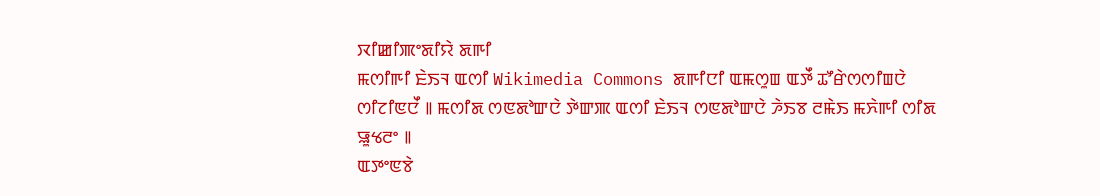ꯋꯤꯀꯤꯄꯦꯗꯤꯌꯥ ꯗꯒꯤ
ꯃꯁꯤꯒꯤ ꯐꯥꯏꯜ ꯑꯁꯤ Wikimedia Commons ꯗꯒꯤꯅꯤ ꯑꯃꯁꯨꯡ ꯑꯇꯩ ꯊꯧꯔꯥꯁꯁꯤꯡꯅꯥ ꯁꯤꯖꯤꯟꯅꯩ ꯫ ꯃꯁꯤꯗ ꯁꯟꯗꯣꯛꯅꯥ ꯇꯥꯛꯄ ꯑꯁꯤ ꯐꯥꯏꯜ ꯁꯟꯗꯣꯛꯅꯥ ꯍꯥꯏꯕ ꯂꯃꯥꯏ ꯃꯈꯥꯒꯤ ꯁꯤꯗ ꯎꯨꯠꯂꯦ ꯫
ꯑꯇꯦꯟꯕꯥ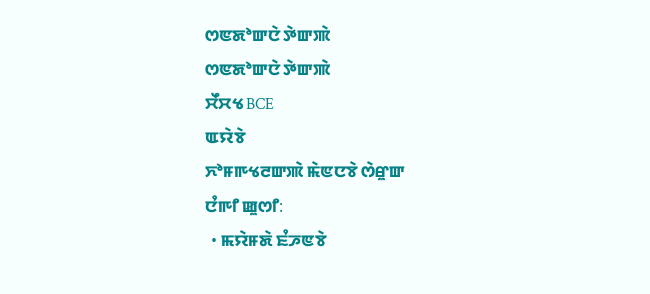ꯁꯟꯗꯣꯛꯅꯥ ꯇꯥꯛꯄꯥ
ꯁꯟꯗꯣꯛꯅꯥ ꯇꯥꯛꯄꯥ
ꯆꯩꯆꯠ BCE
ꯑꯌꯥꯕꯥ
ꯈꯣꯝꯒꯠꯂꯛꯄꯥ ꯃꯥꯟꯅꯕꯥ ꯁꯥꯔꯨꯛ
ꯅꯪꯒꯤ ꯀꯨꯁꯤ:
  • ꯃꯌꯥꯝꯗꯥ ꯐꯪꯍꯟꯕꯥ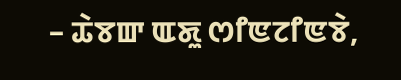– ꯊꯥꯕꯛ ꯑꯗꯨ ꯁꯤꯟꯖꯤꯟꯕꯥ,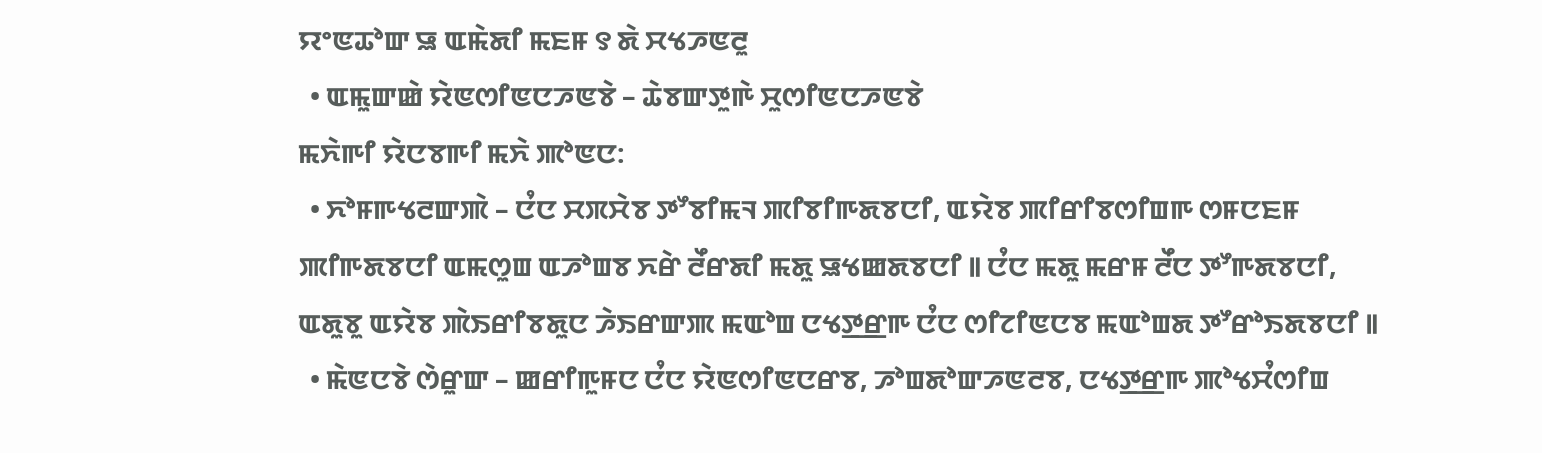ꯌꯦꯟꯊꯣꯛ ꯎ ꯑꯃꯥꯗꯤ ꯃꯐꯝ ꯱ ꯗꯥ ꯆꯠꯍꯟꯂꯨ
  • ꯑꯃꯨꯛꯀꯥ ꯌꯥꯟꯁꯤꯟꯅꯍꯟꯕꯥ – ꯊꯥꯕꯛꯇꯨꯒꯥ ꯆꯨꯁꯤꯟꯅꯍꯟꯕꯥ
ꯃꯈꯥꯒꯤ ꯌꯥꯅꯕꯒꯤ ꯃꯈꯥ ꯄꯣꯟꯅ:
  • ꯈꯣꯝꯒꯠꯂꯛꯄꯥ – ꯅꯪꯅ ꯆꯞꯆꯥꯕ ꯇꯧꯕꯤꯃꯜ ꯄꯤꯕꯤꯒꯗꯕꯅꯤ, ꯑꯌꯥꯕ ꯄꯤꯔꯤꯕꯁꯤꯡꯒ ꯁꯝꯅꯐꯝ ꯄꯤꯒꯗꯕꯅꯤ ꯑꯃꯁꯨꯡ ꯑꯍꯣꯡꯕ ꯈꯔꯥ ꯂꯩꯔꯗꯤ ꯃꯗꯨ ꯎꯠꯀꯗꯕꯅꯤ ꯫ ꯅꯪꯅ ꯃꯗꯨ ꯃꯔꯝ ꯂꯩꯅ ꯇꯧꯒꯗꯕꯅꯤ, ꯑꯗꯨꯕꯨ ꯑꯌꯥꯕ ꯄꯥꯏꯔꯤꯕꯗꯨꯅ ꯍꯥꯏꯔꯛꯄ ꯃꯑꯣꯡ ꯅꯠꯇ꯭ꯔꯒ ꯅꯪꯅ ꯁꯤꯖꯤꯟꯅꯕ ꯃꯑꯣꯡꯗ ꯇꯧꯔꯣꯏꯗꯕꯅꯤ ꯫
  • ꯃꯥꯟꯅꯕꯥ ꯁꯥꯔꯨꯛ – ꯀꯔꯤꯒꯨꯝꯅ ꯅꯪꯅ ꯌꯥꯟꯁꯤꯟꯅꯔꯕ, ꯍꯣꯡꯗꯣꯛꯍꯟꯂꯕ, ꯅꯠꯇ꯭ꯔꯒ ꯄꯣꯠꯆꯪꯁꯤꯡ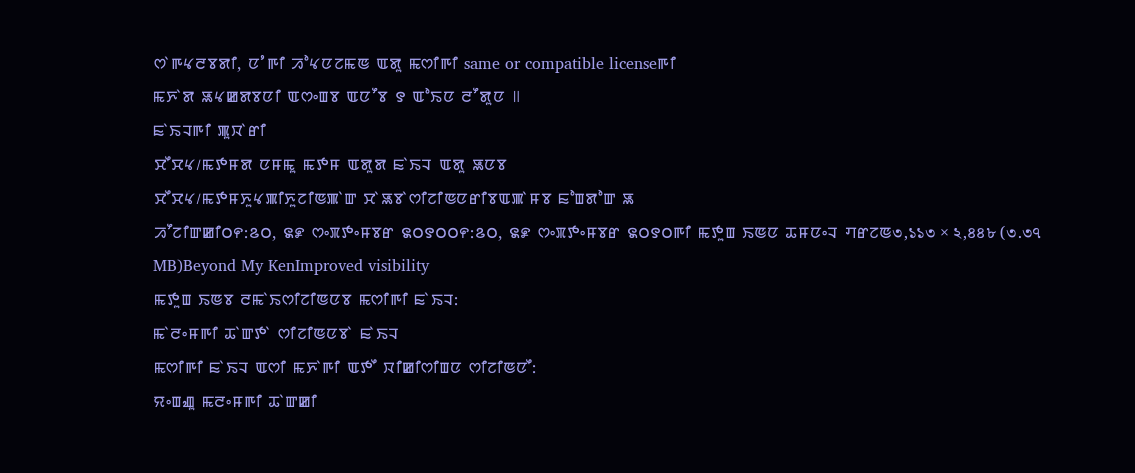ꯁꯥꯒꯠꯂꯕꯗꯤ, ꯅꯪꯒꯤ ꯍꯣꯠꯅꯖꯃꯟ ꯑꯗꯨ ꯃꯁꯤꯒꯤ same or compatible licenseꯒꯤ
ꯃꯈꯥꯗ ꯎꯠꯀꯗꯕꯅꯤ ꯑꯁꯦꯡꯕ ꯑꯅꯧꯕ ꯱ ꯑꯣꯏꯅ ꯂꯧꯗꯨꯅ ꯫
ꯐꯥꯏꯜꯒꯤ ꯄꯨꯋꯥꯔꯤ
ꯆꯩꯆꯠ/ꯃꯇꯝꯗ ꯅꯝꯃꯨ ꯃꯇꯝ ꯑꯗꯨꯗ ꯐꯥꯏꯜ ꯑꯗꯨ ꯎꯅꯕ
ꯆꯩꯆꯠ/ꯃꯇꯝꯈꯨꯠꯄꯤꯈꯨꯖꯤꯟꯄꯥꯛ ꯆꯥꯎꯕꯥꯁꯤꯖꯤꯟꯅꯔꯤꯕꯑꯄꯥꯝꯕ ꯐꯣꯡꯗꯣꯛ ꯎ
ꯍꯧꯖꯤꯛꯀꯤ꯰꯵:꯴꯰, ꯲꯹ ꯁꯦꯞꯇꯦꯝꯕꯔ ꯲꯰꯱꯰꯰꯵:꯴꯰, ꯲꯹ ꯁꯦꯞꯇꯦꯝꯕꯔ ꯲꯰꯱꯰ꯒꯤ ꯃꯇꯨꯡ ꯏꯟꯅ ꯊꯝꯅꯦꯜ ꯚꯔꯖꯟ৩,১১৩ × ২,৪৪৮ (৩.৩৭ MB)Beyond My KenImproved visibility
ꯃꯇꯨꯡ ꯏꯟꯕ ꯂꯃꯥꯏꯁꯤꯖꯤꯟꯅꯕ ꯃꯁꯤꯒꯤ ꯐꯥꯏꯜ:
ꯃꯥꯂꯦꯝꯒꯤ ꯊꯥꯛꯇꯥ ꯁꯤꯖꯤꯟꯅꯕꯥ ꯐꯥꯏꯜ
ꯃꯁꯤꯒꯤ ꯐꯥꯏꯜ ꯑꯁꯤ ꯃꯈꯥꯒꯤ ꯑꯇꯩ ꯋꯤꯀꯤꯁꯤꯡꯅ ꯁꯤꯖꯤꯟꯅꯩ:
ꯌꯦꯡꯉꯨ ꯃꯂꯦꯝꯒꯤ ꯊꯥꯛꯀꯤ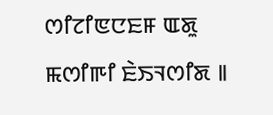ꯁꯤꯖꯤꯟꯅꯐꯝ ꯑꯗꯨ ꯃꯁꯤꯒꯤ ꯐꯥꯏꯜꯁꯤꯗ ꯫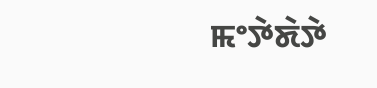ꯃꯦꯇꯥꯗꯥꯇꯥ